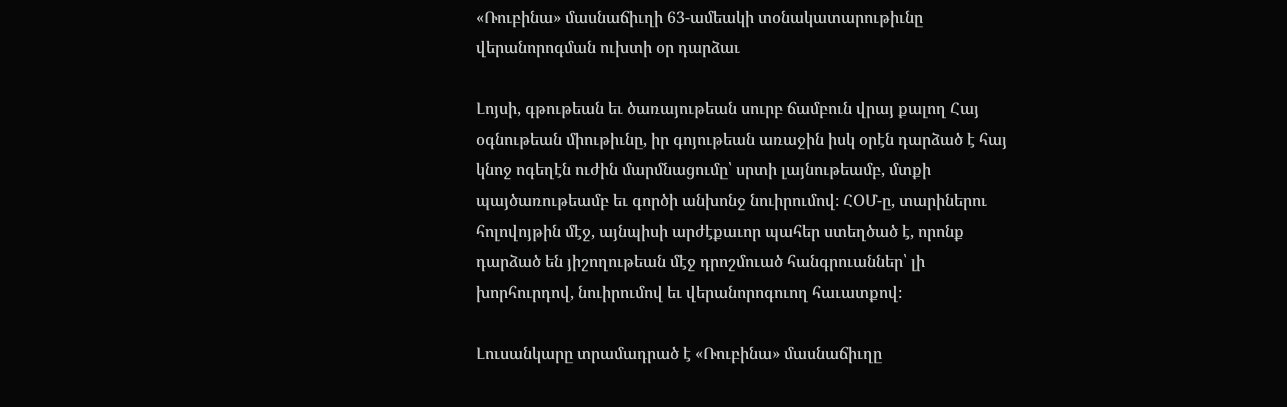«Ռուբինա» մասնաճիւղի 63-ամեակի տօնակատարութիւնը վերանորոգման ուխտի օր դարձաւ

Լոյսի, գթութեան եւ ծառայութեան սուրբ ճամբուն վրայ քալող Հայ օգնութեան միութիւնը, իր գոյութեան առաջին իսկ օրէն դարձած է հայ կնոջ ոգեղէն ուժին մարմնացումը՝ սրտի լայնութեամբ, մտքի պայծառութեամբ եւ գործի անխոնջ նուիրումով։ ՀՕՄ-ը, տարիներու հոլովոյթին մէջ, այնպիսի արժէքաւոր պահեր ստեղծած է, որոնք դարձած են յիշողութեան մէջ դրոշմուած հանգրուաններ՝ լի խորհուրդով, նուիրումով եւ վերանորոգուող հաւատքով։

Լուսանկարը տրամադրած է «Ռուբինա» մասնաճիւղը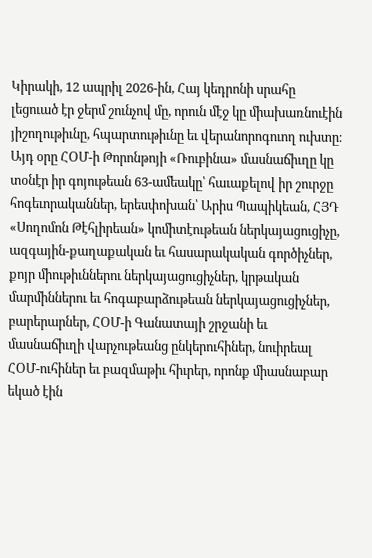Կիրակի, 12 ապրիլ 2026-ին, Հայ կեդրոնի սրահը լեցուած էր ջերմ շունչով մը, որուն մէջ կը միախառնուէին յիշողութիւնը, հպարտութիւնը եւ վերանորոգուող ուխտը։ Այդ օրը ՀՕՄ-ի Թորոնթոյի «Ռուբինա» մասնաճիւղը կը տօնէր իր գոյութեան 63-ամեակը՝ հաւաքելով իր շուրջը հոգեւորականներ, երեսփոխան՝ Արիս Պապիկեան, ՀՅԴ «Սողոմոն Թէհլիրեան» կոմիտէութեան ներկայացուցիչը, ազգային-քաղաքական եւ հասարակական գործիչներ, քոյր միութիւններու ներկայացուցիչներ, կրթական մարմիններու եւ հոգաբարձութեան ներկայացուցիչներ, բարերարներ, ՀՕՄ-ի Գանատայի շրջանի եւ մասնաճիւղի վարչութեանց ընկերուհիներ, նուիրեալ ՀՕՄ-ուհիներ եւ բազմաթիւ հիւրեր, որոնք միասնաբար եկած էին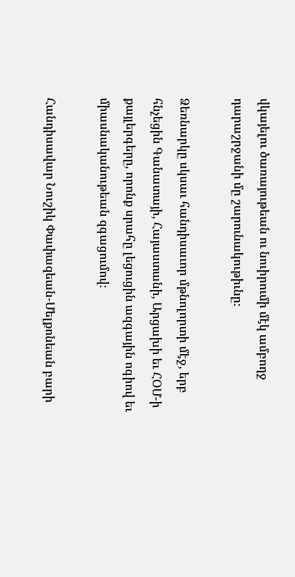վկայելու ծառայութեան ու նուիրումի մէկ ամբողջ դարաշրջանի մը շարունակութիւնը։

Ձեռնարկը սկսաւ հանդիսաւոր մթնոլորտի մէջ, երբ հնչեցին Գանատայի, Հայաստանի, Արցախի եւ ՀՕՄ-ի քայլերգերը, որոնք սրահը լեցուցին ազգային ոգիով եւ միասնականութեան զգացումով։

Հանդիսավար Նուշիկ Փափազեան-Մելքոնեան բարի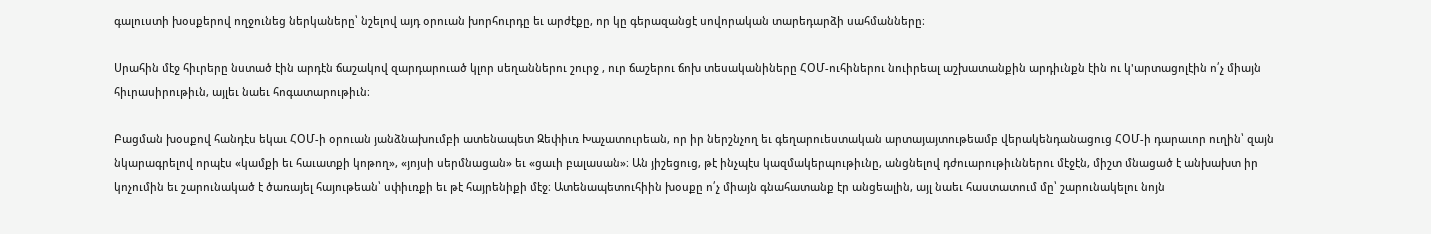գալուստի խօսքերով ողջունեց ներկաները՝ նշելով այդ օրուան խորհուրդը եւ արժէքը, որ կը գերազանցէ սովորական տարեդարձի սահմանները։

Սրահին մէջ հիւրերը նստած էին արդէն ճաշակով զարդարուած կլոր սեղաններու շուրջ , ուր ճաշերու ճոխ տեսականիները ՀՕՄ-ուհիներու նուիրեալ աշխատանքին արդիւնքն էին ու կ'արտացոլէին ո՛չ միայն հիւրասիրութիւն, այլեւ նաեւ հոգատարութիւն։

Բացման խօսքով հանդէս եկաւ ՀՕՄ-ի օրուան յանձնախումբի ատենապետ Զեփիւռ Խաչատուրեան, որ իր ներշնչող եւ գեղարուեստական արտայայտութեամբ վերակենդանացուց ՀՕՄ-ի դարաւոր ուղին՝ զայն նկարագրելով որպէս «կամքի եւ հաւատքի կոթող», «յոյսի սերմնացան» եւ «ցաւի բալասան»։ Ան յիշեցուց, թէ ինչպէս կազմակերպութիւնը, անցնելով դժուարութիւններու մէջէն, միշտ մնացած է անխախտ իր կոչումին եւ շարունակած է ծառայել հայութեան՝ սփիւռքի եւ թէ հայրենիքի մէջ։ Ատենապետուհիին խօսքը ո՛չ միայն գնահատանք էր անցեալին, այլ նաեւ հաստատում մը՝ շարունակելու նոյն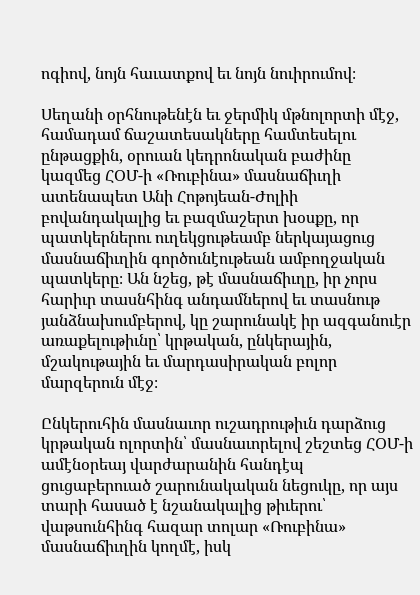ոգիով, նոյն հաւատքով եւ նոյն նուիրումով։

Սեղանի օրհնութենէն եւ ջերմիկ մթնոլորտի մէջ, համադամ ճաշատեսակները համտեսելու ընթացքին, օրուան կեդրոնական բաժինը կազմեց ՀՕՄ-ի «Ռուբինա» մասնաճիւղի ատենապետ Անի Հոթոյեան-Ժոլիի բովանդակալից եւ բազմաշերտ խօսքը, որ պատկերներու ուղեկցութեամբ ներկայացուց մասնաճիւղին գործունէութեան ամբողջական պատկերը։ Ան նշեց, թէ մասնաճիւղը, իր չորս հարիւր տասնհինգ անդամներով եւ տասնութ յանձնախումբերով, կը շարունակէ իր ազգանուէր առաքելութիւնը՝ կրթական, ընկերային, մշակութային եւ մարդասիրական բոլոր մարզերուն մէջ։

Ընկերուհին մասնաւոր ուշադրութիւն դարձուց կրթական ոլորտին՝ մասնաւորելով շեշտեց ՀՕՄ-ի ամէնօրեայ վարժարանին հանդէպ ցուցաբերուած շարունակական նեցուկը, որ այս տարի հասած է նշանակալից թիւերու՝ վաթսունհինգ հազար տոլար «Ռուբինա» մասնաճիւղին կողմէ, իսկ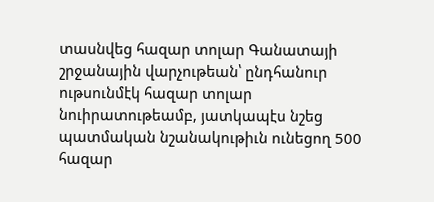տասնվեց հազար տոլար Գանատայի շրջանային վարչութեան՝ ընդհանուր ութսունմէկ հազար տոլար նուիրատութեամբ, յատկապէս նշեց պատմական նշանակութիւն ունեցող 500 հազար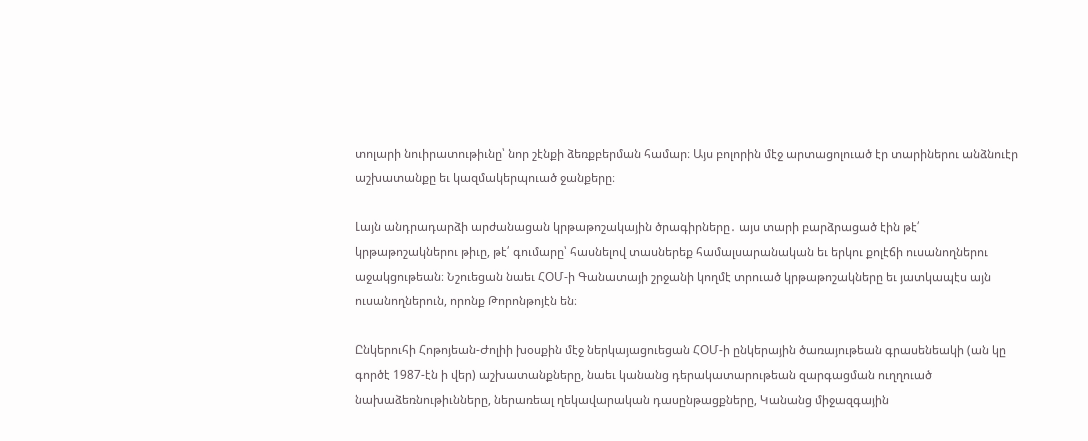տոլարի նուիրատութիւնը՝ նոր շէնքի ձեռքբերման համար։ Այս բոլորին մէջ արտացոլուած էր տարիներու անձնուէր աշխատանքը եւ կազմակերպուած ջանքերը։

Լայն անդրադարձի արժանացան կրթաթոշակային ծրագիրները․ այս տարի բարձրացած էին թէ՛ կրթաթոշակներու թիւը, թէ՛ գումարը՝ հասնելով տասներեք համալսարանական եւ երկու քոլէճի ուսանողներու աջակցութեան։ Նշուեցան նաեւ ՀՕՄ-ի Գանատայի շրջանի կողմէ տրուած կրթաթոշակները եւ յատկապէս այն ուսանողներուն, որոնք Թորոնթոյէն են։

Ընկերուհի Հոթոյեան-Ժոլիի խօսքին մէջ ներկայացուեցան ՀՕՄ-ի ընկերային ծառայութեան գրասենեակի (ան կը գործէ 1987-էն ի վեր) աշխատանքները, նաեւ կանանց դերակատարութեան զարգացման ուղղուած նախաձեռնութիւնները, ներառեալ ղեկավարական դասընթացքները, Կանանց միջազգային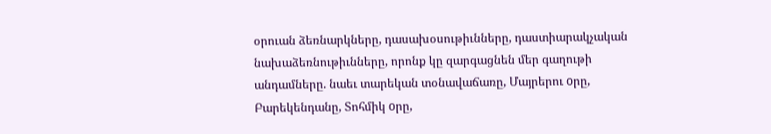օրուան ձեռնարկները, դասախօսութիւնները, դաստիարակչական նախաձեռնութիւնները, որոնք կը զարգացնեն մեր գաղութի անդամները. նաեւ տարեկան տօնավաճառը, Մայրերու oրը, Բարեկենդանը, Տոհմիկ oրը,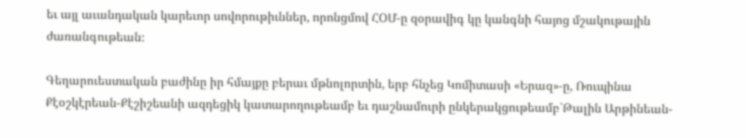եւ այլ աւանդական կարեւոր սովորութիւններ, որոնցմով ՀՕՄ-ը զօրավիգ կը կանգնի հայոց մշակութային ժառանգութեան։

Գեղարուեստական բաժինը իր հմայքը բերաւ մթնոլորտին, երբ հնչեց Կոմիտասի «Երազ»-ը, Ռուպինա Քէօշկէրեան-Քէշիշեանի ազդեցիկ կատարողութեամբ եւ դաշնամուրի ընկերակցութեամբ`Թալին Արթինեան-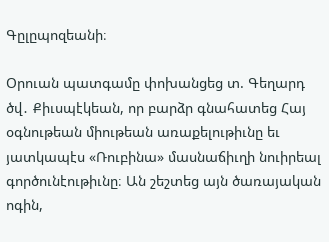Գըլըպոզեանի։

Օրուան պատգամը փոխանցեց տ. Գեղարդ ծվ․ Քիւսպէկեան, որ բարձր գնահատեց Հայ օգնութեան միութեան առաքելութիւնը եւ յատկապէս «Ռուբինա» մասնաճիւղի նուիրեալ գործունէութիւնը։ Ան շեշտեց այն ծառայական ոգին,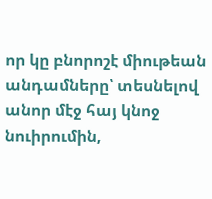որ կը բնորոշէ միութեան անդամները՝ տեսնելով անոր մէջ հայ կնոջ նուիրումին,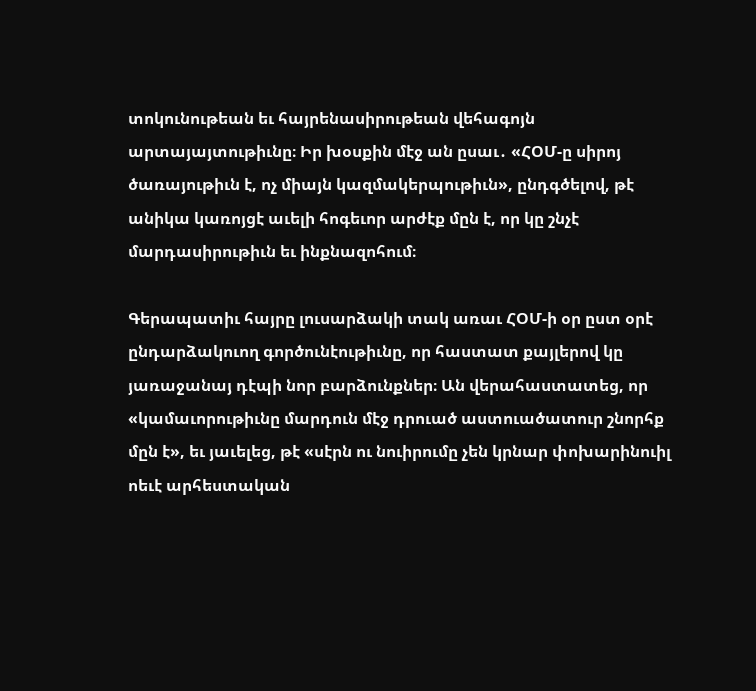տոկունութեան եւ հայրենասիրութեան վեհագոյն արտայայտութիւնը։ Իր խօսքին մէջ ան ըսաւ․ «ՀՕՄ-ը սիրոյ ծառայութիւն է, ոչ միայն կազմակերպութիւն», ընդգծելով, թէ անիկա կառոյցէ աւելի հոգեւոր արժէք մըն է, որ կը շնչէ մարդասիրութիւն եւ ինքնազոհում։

Գերապատիւ հայրը լուսարձակի տակ առաւ ՀՕՄ-ի օր ըստ օրէ ընդարձակուող գործունէութիւնը, որ հաստատ քայլերով կը յառաջանայ դէպի նոր բարձունքներ։ Ան վերահաստատեց, որ «կամաւորութիւնը մարդուն մէջ դրուած աստուածատուր շնորհք մըն է», եւ յաւելեց, թէ «սէրն ու նուիրումը չեն կրնար փոխարինուիլ ոեւէ արհեստական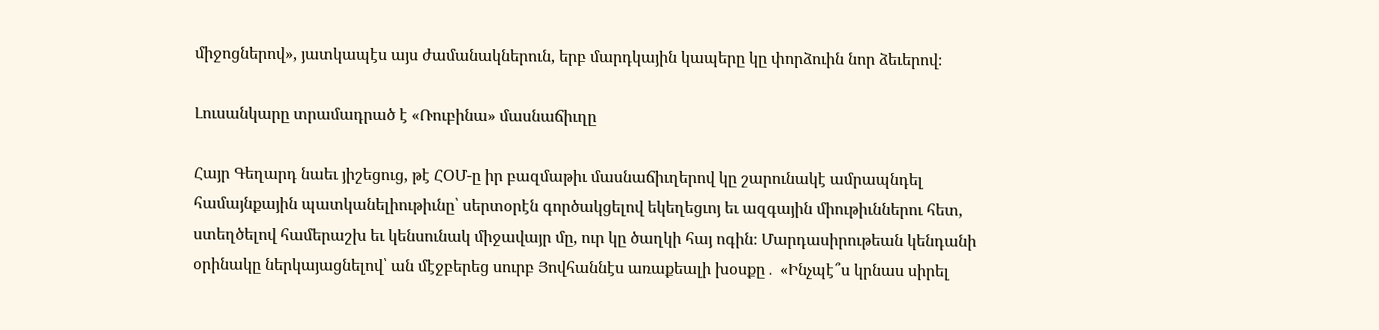միջոցներով», յատկապէս այս ժամանակներուն, երբ մարդկային կապերը կը փորձուին նոր ձեւերով։

Լուսանկարը տրամադրած է «Ռուբինա» մասնաճիւղը

Հայր Գեղարդ նաեւ յիշեցուց, թէ ՀՕՄ-ը իր բազմաթիւ մասնաճիւղերով կը շարունակէ ամրապնդել համայնքային պատկանելիութիւնը՝ սերտօրէն գործակցելով եկեղեցւոյ եւ ազգային միութիւններու հետ, ստեղծելով համերաշխ եւ կենսունակ միջավայր մը, ուր կը ծաղկի հայ ոգին։ Մարդասիրութեան կենդանի օրինակը ներկայացնելով՝ ան մէջբերեց սուրբ Յովհաննէս առաքեալի խօսքը․ «Ինչպէ՞ս կրնաս սիրել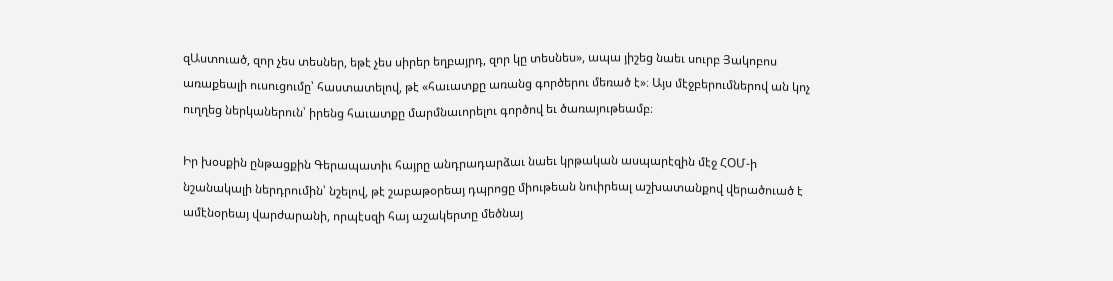զԱստուած, զոր չես տեսներ, եթէ չես սիրեր եղբայրդ, զոր կը տեսնես», ապա յիշեց նաեւ սուրբ Յակոբոս առաքեալի ուսուցումը՝ հաստատելով, թէ «հաւատքը առանց գործերու մեռած է»։ Այս մէջբերումներով ան կոչ ուղղեց ներկաներուն՝ իրենց հաւատքը մարմնաւորելու գործով եւ ծառայութեամբ։

Իր խօսքին ընթացքին Գերապատիւ հայրը անդրադարձաւ նաեւ կրթական ասպարէզին մէջ ՀՕՄ-ի նշանակալի ներդրումին՝ նշելով, թէ շաբաթօրեայ դպրոցը միութեան նուիրեալ աշխատանքով վերածուած է ամէնօրեայ վարժարանի, որպէսզի հայ աշակերտը մեծնայ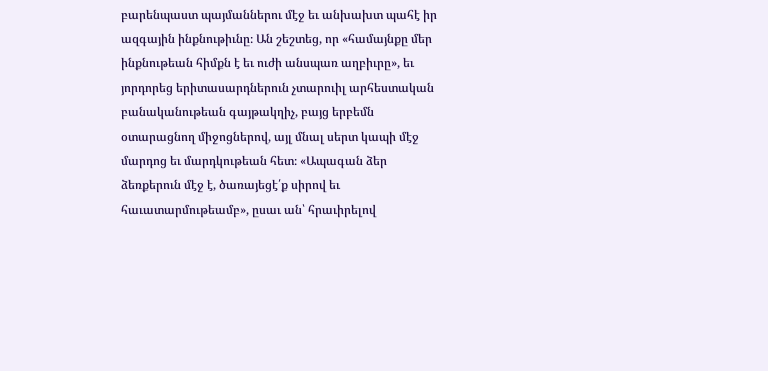բարենպաստ պայմաններու մէջ եւ անխախտ պահէ իր ազգային ինքնութիւնը։ Ան շեշտեց, որ «համայնքը մեր ինքնութեան հիմքն է եւ ուժի անսպառ աղբիւրը», եւ յորդորեց երիտասարդներուն չտարուիլ արհեստական բանականութեան գայթակղիչ, բայց երբեմն օտարացնող միջոցներով, այլ մնալ սերտ կապի մէջ մարդոց եւ մարդկութեան հետ։ «Ապագան ձեր ձեռքերուն մէջ է, ծառայեցէ՛ք սիրով եւ հաւատարմութեամբ», ըսաւ ան՝ հրաւիրելով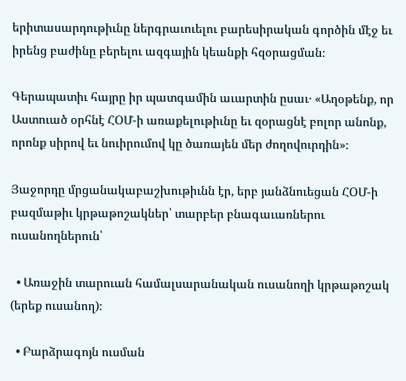երիտասարդութիւնը ներգրաւուելու բարեսիրական գործին մէջ եւ իրենց բաժինը բերելու ազգային կեանքի հզօրացման։

Գերապատիւ հայրը իր պատգամին աւարտին ըսաւ․ «Աղօթենք, որ Աստուած օրհնէ ՀՕՄ-ի առաքելութիւնը եւ զօրացնէ բոլոր անոնք, որոնք սիրով եւ նուիրումով կը ծառայեն մեր ժողովուրդին»։

Յաջորդը մրցանակաբաշխութիւնն էր, երբ յանձնուեցան ՀՕՄ-ի բազմաթիւ կրթաթոշակներ՝ տարբեր բնագաւառներու ուսանողներուն՝

  • Առաջին տարուան համալսարանական ուսանողի կրթաթոշակ (երեք ուսանող)։

  • Բարձրագոյն ուսման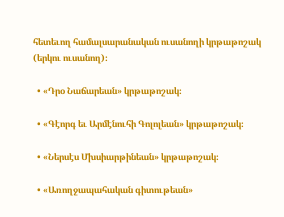հետեւող համալսարանական ուսանողի կրթաթոշակ (երկու ուսանող)։

  • «Դրօ Նաճարեան» կրթաթոշակ։

  • «Գէորգ եւ Արմէնուհի Գոլոլեան» կրթաթոշակ։

  • «Ներսէս Մխսիարթինեան» կրթաթոշակ։

  • «Առողջապահական գիտութեան»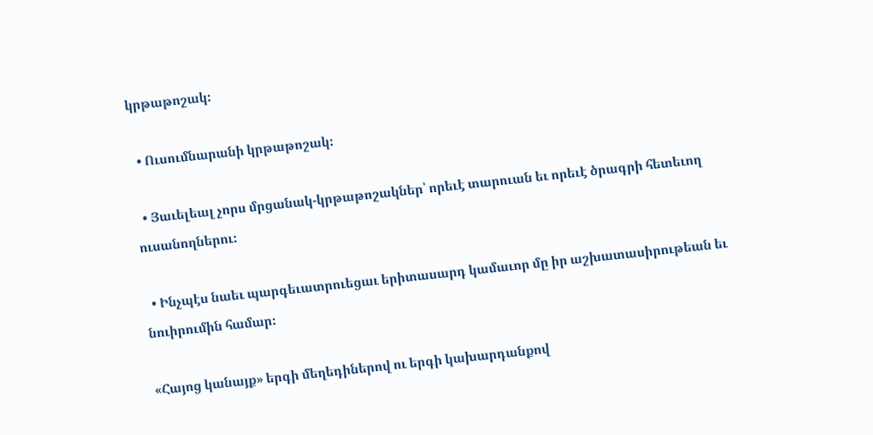կրթաթոշակ։

  • Ուսումնարանի կրթաթոշակ։

  • Յաւելեալ չորս մրցանակ-կրթաթոշակներ՝ որեւէ տարուան եւ որեւէ ծրագրի հետեւող ուսանողներու։

  • Ինչպէս նաեւ պարգեւատրուեցաւ երիտասարդ կամաւոր մը իր աշխատասիրութեան եւ նուիրումին համար։

«Հայոց կանայք» երգի մեղեդիներով ու երգի կախարդանքով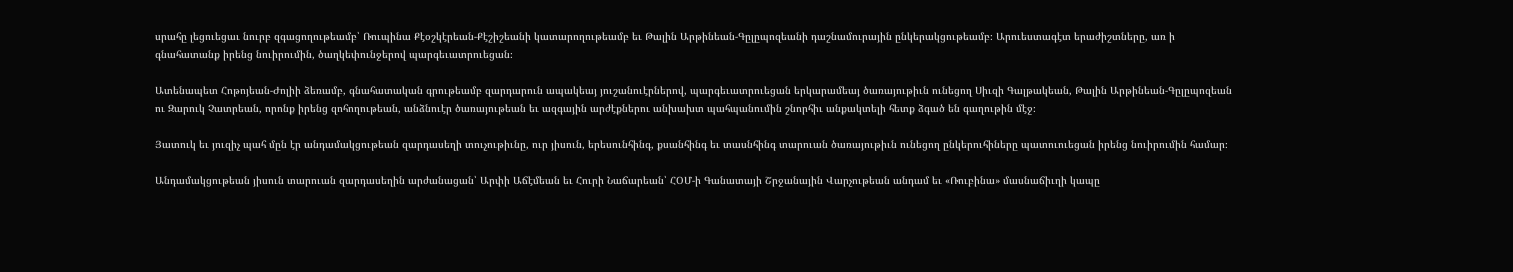սրահը լեցուեցաւ նուրբ զգացողութեամբ՝ Ռուպինա Քէօշկէրեան-Քէշիշեանի կատարողութեամբ եւ Թալին Արթինեան-Գըլըպոզեանի դաշնամուրային ընկերակցութեամբ։ Արուեստագէտ երաժիշտները, առ ի գնահատանք իրենց նուիրումին, ծաղկեփունջերով պարգեւատրուեցան։

Ատենապետ Հոթոյեան-Ժոլիի ձեռամբ, գնահատական գրութեամբ զարդարուն ապակեայ յուշանուէրներով, պարգեւատրուեցան երկարամեայ ծառայութիւն ունեցող Սիւզի Գալթակեան, Թալին Արթինեան-Գըլըպոզեան ու Զարուկ Չատրեան, որոնք իրենց զոհողութեան, անձնուէր ծառայութեան եւ ազգային արժէքներու անխախտ պահպանումին շնորհիւ անքակտելի հետք ձգած են գաղութին մէջ։

Յատուկ եւ յուզիչ պահ մըն էր անդամակցութեան զարդասեղի տուչութիւնը, ուր յիսուն, երեսունհինգ, քսանհինգ եւ տասնհինգ տարուան ծառայութիւն ունեցող ընկերուհիները պատուուեցան իրենց նուիրումին համար։

Անդամակցութեան յիսուն տարուան զարդասեղին արժանացան՝ Արփի Աճէմեան եւ Հուրի Նաճարեան՝ ՀՕՄ-ի Գանատայի Շրջանային Վարչութեան անդամ եւ «Ռուբինա» մասնաճիւղի կապը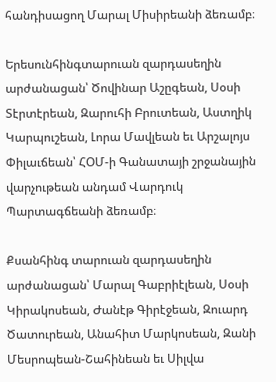հանդիսացող Մարալ Միսիրեանի ձեռամբ։

Երեսունհինգտարուան զարդասեղին արժանացան՝ Ծովինար Աշըգեան, Սօսի Տէրտէրեան, Զարուհի Բրուտեան, Աստղիկ Կարպուշեան, Լորա Մավլեան եւ Արշալոյս Փիլաւճեան՝ ՀՕՄ-ի Գանատայի շրջանային վարչութեան անդամ Վարդուկ Պարտագճեանի ձեռամբ։

Քսանհինգ տարուան զարդասեղին արժանացան՝ Մարալ Գաբրիէլեան, Սօսի Կիրակոսեան, Ժանէթ Գիրէջեան, Զուարդ Ծատուրեան, Անահիտ Մարկոսեան, Զանի Մեսրոպեան-Շահինեան եւ Սիլվա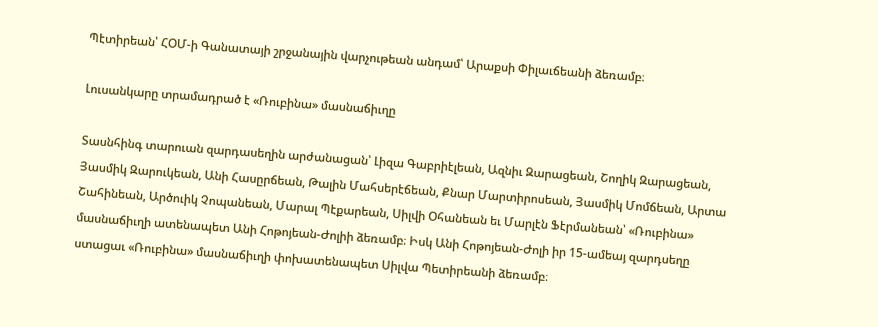Պէտիրեան՝ ՀՕՄ-ի Գանատայի շրջանային վարչութեան անդամ՝ Արաքսի Փիլաւճեանի ձեռամբ։

Լուսանկարը տրամադրած է «Ռուբինա» մասնաճիւղը

Տասնհինգ տարուան զարդասեղին արժանացան՝ Լիզա Գաբրիէլեան, Ազնիւ Զարացեան, Շողիկ Զարացեան, Յասմիկ Զարուկեան, Անի Հասըրճեան, Թալին Մահսերէճեան, Քնար Մարտիրոսեան, Յասմիկ Մոմճեան, Արտա Շահինեան, Արծուիկ Չոպանեան, Մարալ Պէքարեան, Սիլվի Օհանեան եւ Մարլէն Ֆէրմանեան՝ «Ռուբինա» մասնաճիւղի ատենապետ Անի Հոթոյեան-Ժոլիի ձեռամբ։ Իսկ Անի Հոթոյեան-Ժոլի իր 15-ամեայ զարդսեղը ստացաւ «Ռուբինա» մասնաճիւղի փոխատենապետ Սիլվա Պետիրեանի ձեռամբ։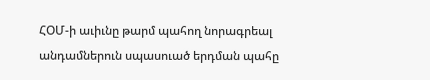ՀՕՄ-ի աւիւնը թարմ պահող նորագրեալ անդամներուն սպասուած երդման պահը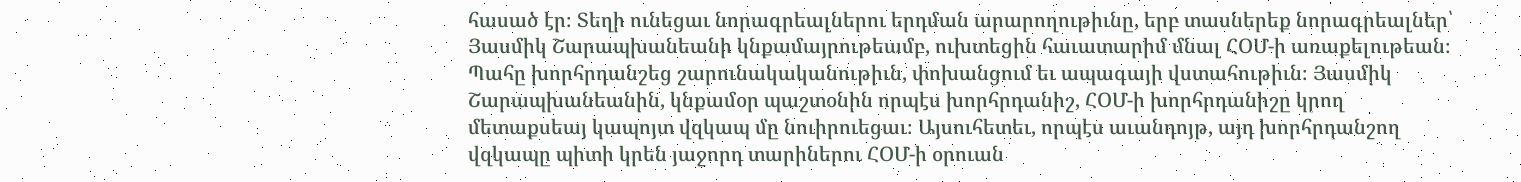հասած էր։ Տեղի ունեցաւ նորագրեալներու երդման արարողութիւնը, երբ տասներեք նորագրեալներ՝ Յասմիկ Շարապխանեանի կնքամայրութեամբ, ուխտեցին հաւատարիմ մնալ ՀՕՄ-ի առաքելութեան։ Պահը խորհրդանշեց շարունակականութիւն, փոխանցում եւ ապագայի վստահութիւն։ Յասմիկ Շարապխանեանին, կնքամօր պաշտօնին որպէս խորհրդանիշ, ՀՕՄ-ի խորհրդանիշը կրող մետաքսեայ կապոյտ վզկապ մը նուիրուեցաւ։ Այսուհետեւ, որպէս աւանդոյթ, այդ խորհրդանշող վզկապը պիտի կրեն յաջորդ տարիներու ՀՕՄ-ի օրուան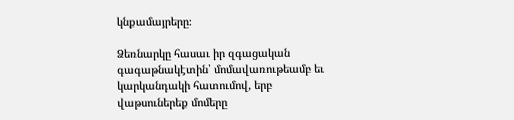կնքամայրերը։

Ձեռնարկը հասաւ իր զգացական գագաթնակէտին՝ մոմավառութեամբ եւ կարկանդակի հատումով, երբ վաթսուներեք մոմերը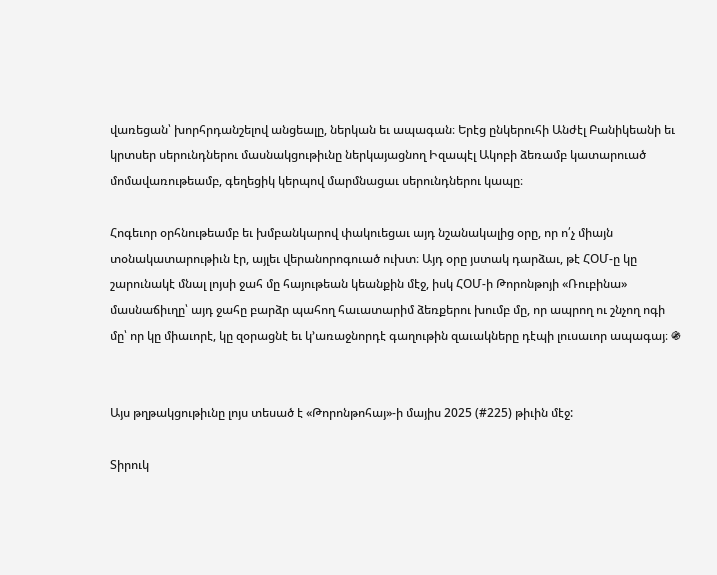վառեցան՝ խորհրդանշելով անցեալը, ներկան եւ ապագան։ Երէց ընկերուհի Անժէլ Բանիկեանի եւ կրտսեր սերունդներու մասնակցութիւնը ներկայացնող Իզապէլ Ակոբի ձեռամբ կատարուած մոմավառութեամբ, գեղեցիկ կերպով մարմնացաւ սերունդներու կապը։

Հոգեւոր օրհնութեամբ եւ խմբանկարով փակուեցաւ այդ նշանակալից օրը, որ ո՛չ միայն տօնակատարութիւն էր, այլեւ վերանորոգուած ուխտ։ Այդ օրը յստակ դարձաւ, թէ ՀՕՄ-ը կը շարունակէ մնալ լոյսի ջահ մը հայութեան կեանքին մէջ, իսկ ՀՕՄ-ի Թորոնթոյի «Ռուբինա» մասնաճիւղը՝ այդ ջահը բարձր պահող հաւատարիմ ձեռքերու խումբ մը, որ ապրող ու շնչող ոգի մը՝ որ կը միաւորէ, կը զօրացնէ եւ կ’առաջնորդէ գաղութին զաւակները դէպի լուսաւոր ապագայ։ ֍


Այս թղթակցութիւնը լոյս տեսած է «Թորոնթոհայ»-ի մայիս 2025 (#225) թիւին մէջ:

Տիրուկ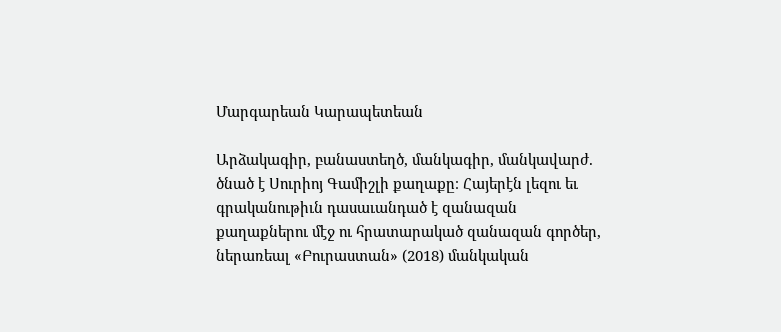Մարգարեան Կարապետեան

Արձակագիր, բանաստեղծ, մանկագիր, մանկավարժ. ծնած է Սուրիոյ Գամիշլի քաղաքը։ Հայերէն լեզու եւ գրականութիւն դասաւանդած է զանազան քաղաքներու մէջ ու հրատարակած զանազան գործեր, ներառեալ «Բուրաստան» (2018) մանկական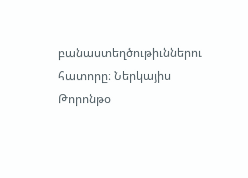բանաստեղծութիւններու հատորը։ Ներկայիս Թորոնթօ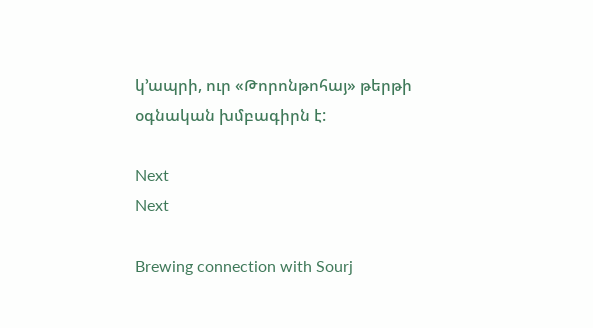կ՚ապրի, ուր «Թորոնթոհայ» թերթի օգնական խմբագիրն է:

Next
Next

Brewing connection with Sourj